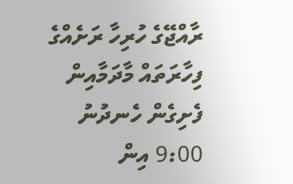ރާއްޖޭގެ ހުރިހާ ރަށެއްގެ ފިހާރަތައް މާދަމާއިން ފެށިގެން ހެނދުނު 9:00 އިން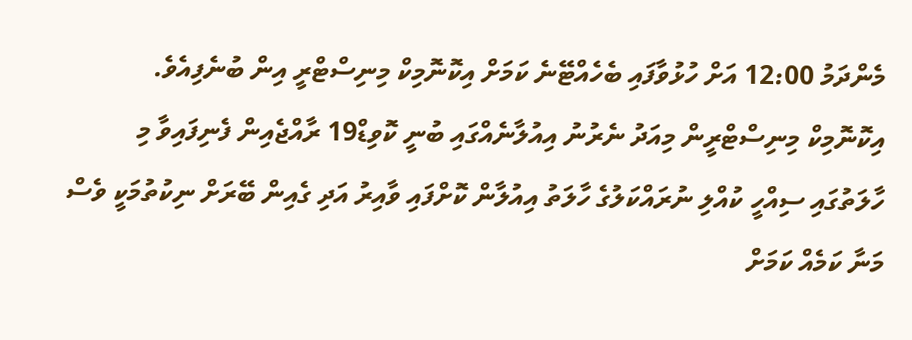މެންދަމު 12:00 އަށް ހުޅުވާފައި ބެހެއްޓޭނެ ކަމަށް އިކޮނޮމިކް މިނިސްޓްރީ އިން ބުނެފިއެވެ.
އިކޮނޮމިކް މިނިސްޓްރީން މިއަދު ނެރުނު އިއުލާނެއްގައި ބުނީ ކޮވިޑް19 ރާއްޖެއިން ފެނިފައިވާ މި ހާލަތުގައި ސިއްހީ ކުއްލި ނުރައްކަލުގެ ހާލަތު އިއުލާން ކޮށްފައި ވާއިރު އަދި ގެއިން ބޭރަށް ނިކުތުމަކީ ވެސް މަނާ ކަމެއް ކަމަށް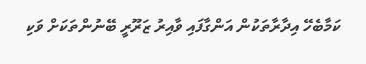ކަމާބެހޭ އިދާރާތަކުން އަންގާފައި ވާއިރު ޒަރޫރީ ބޭނުންތަކަށް ވަކި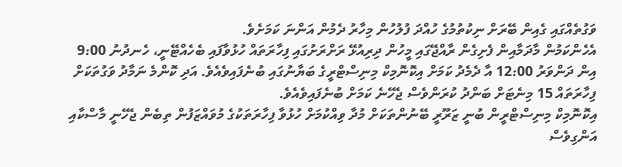ވަގުތެއްގައި ގެއިން ބޭރަށް ނިކުތުމުގެ ހުއްދަ ފުލުހުން މިހާރު ދެމުން އަންނަ ކަމަށެވެ.
އެހެންކަމުން މާދަމާއިން ފެށިގެން ރާއްޖޭގައި މީހުން ދިރިއުޅޭ ރަށްރަށުގައި ފިހާރަތައް ހުޅުވާފައި ބެހެއްޓޭނީ، ހެނދުނު 9:00 އިން ދަންވަރު 12:00 އާ ދެމެދު ކަމަށް އިކޮނޮމިކް މިނިސްޓްރީގެ ބަޔާނުގައި ބުނެފައިވެއެވެ. އަދި ކޮންމެ ނަމާދު ވަގުތަކަށް ފިހާރަތައް 15 މިނެޓަށް ބަންދު ކުރަންވެސް ޖެހޭނެ ކަމަށް ބުނެފައިވެއެވެ.
އިކޮނޮމިކް މިނިސްޓްރީން ބުނީ ޒަރޫރީ ބޭނުންތަކަށް މުދާ ވިއްކުމަށް ހުޅުވާ ފިހާރަތަކުގެ މުވައްޒަފުން ތިބެން ޖެހޭނީ މާސްކާއި އަންގިވެސް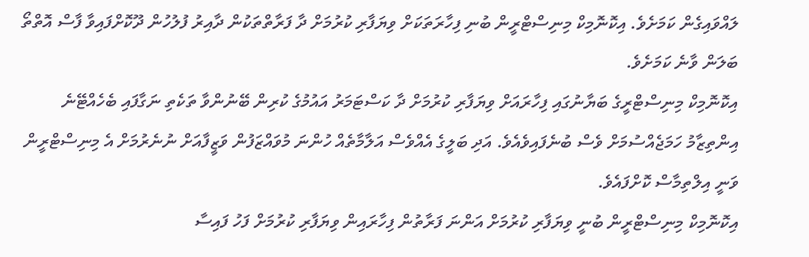ލައްވައިގެން ކަމަށެވެ. އިކޮނޮމިކް މިނިސްޓްރީން ބުނި ފިހާރަތަކަށް ވިޔަފާރި ކުރުމަށް ދާ ފަރާތްތަކުން ދާއިރު ފުލުހުން ދޫކޮށްފައިވާ ފާސް އޮތްތޯ ބަލަން ވާނެ ކަމަށެވެ.
އިކޮނޮމިކް މިނިސްޓްރީގެ ބަޔާނުގައި ފިހާރައަށް ވިޔަފާރި ކުރުމަށް ދާ ކަސްޓަމަރު އައުމުގެ ކުރިން ބޭނުންވާ ތަކެތި ނަގާފައި ބެހެއްޓޭނެ އިންތިޒާމު ހަމަޖެއްސުމަށް ވެސް ބުނެފައިވެއެވެ. އަދި ބަލީގެ އެއްވެސް އަލާމާތެއް ހުންނަ މުވައްޒަފުން ވަޒީފާއަށް ނުނެރުމަށް އެ މިނިސްޓްރީން ވަނީ އިލްތިމާސް ކޮށްފައެވެ.
އިކޮނޮމިކް މިނިސްޓްރީން ބުނީ ވިޔަފާރި ކުރުމަށް އަންނަ ފަރާތުން ފިހާރައިން ވިޔަފާރި ކުރުމަށް ފަހު ފައިސާ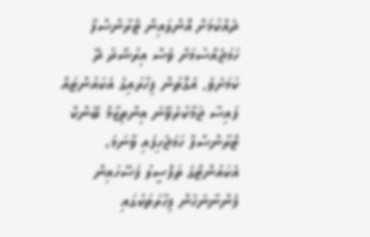ދެއްކުމަށް އޮންލައިން ޓްރާންސްފާ ހަމަޖެއްސުމަށް ވެސް އިރުޝާދު ދޭ ކަމަށެވެ. އެގޮތުން ފިހާރައިގެ އެކައުންޓައް ފައިސާ ޖަމާކުރެވޭނެ އިންތިޒާމް ބޭންކް ޓްރާންސްފާ ހަމަޖެހިފައި ވާނަމަ، އެކައުންޓްގެ ތަފްސީލު ފަސޭހައިން ފެންނާނެހެން ފިހާރަތަކުގައި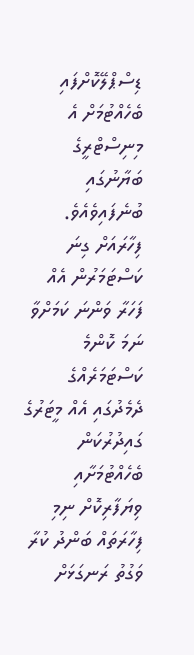ޑިސްޕްލޭކޮށްފައި ބެހެއްޓުމަށް އެ މިނިސްޓްރީގެ ބަޔާނުގައި ބުނެފައިވެއެވެ.
ފިހާރައަށް ގިނަ ކަސްޓަމަރުން އެއް ފަހަރާ ވަންނަ ކަމަށްވާ ނަމަ ކޮންމެ ކަސްޓަމަރެއްގެ ދެމެދުގައި އެއް މީޓަރުގެ ގައިދުރުކަން ބެހެއްޓުމަށާއި ވިޔަފާރިކޮށް ނިމި ފިހާރަތައް ބަންދު ކުރާ ވަގުތު ރަނގަޅަށް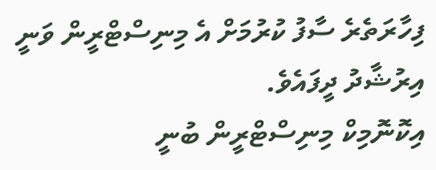ފިހާރަތެރެ ސާފު ކުރުމަށް އެ މިނިސްޓްރީން ވަނީ އިރުޝާދު ދީފައެވެ.
އިކޮނޮމިކް މިނިސްޓްރީން ބުނީ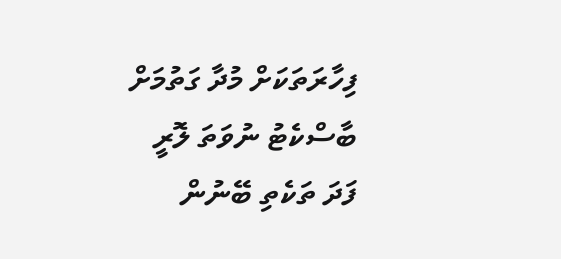ފިހާރަތަކަށް މުދާ ގަތުމަށް ބާސްކެޓު ނުވަތަ ލޮރީ ފަދަ ތަކެތި ބޭނުން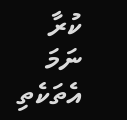ކުރާ ނަމަ އެތަކެތި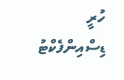ހުރީ ޑިސްއިންފެކްޓު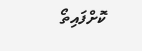ކޮށްފައިތޯ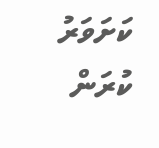ކަށަވަރު ކުރަން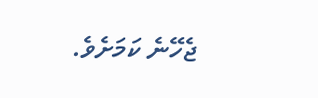ޖެހޭނެ ކަމަށެވެ.